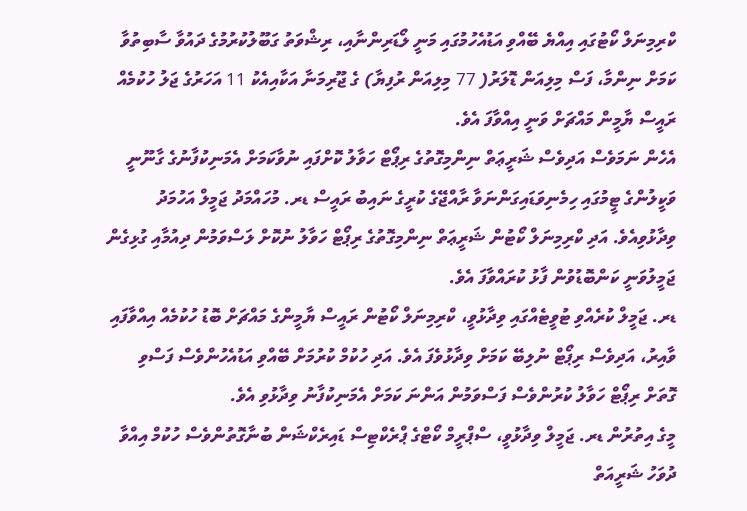ކްރިމިނަލް ކޯޓުގައި އިއްޔެ ބޭއްވި އަޑުއެހުމުގައި މަނީ ލޯޑަރިންނާއި، ރިޝްވަތު ގަބޫލުކުރުމުގެ ދައުވާ ސާބިތުވާ ކަމަށް ނިންމާ، ފަސް މިލިއަން ޑޮލަރު( 77 މިލިއަން ރުފިޔާ) ގެ ޖޫރިމަނާ އަކާއިއެކު 11 އަހަރުގެ ޖަލު ހުކުމެއް ރައީސް ޔާމީން މައްޗަށް ވަނީ އިއްވާފަ އެވެ.
އެހެން ނަމަވެސް އަދިވެސް ޝަރީޢަތް ނިންމިގޮތުގެ ރިޕޯޓް ހަވާލު ކޮށްފައި ނުވާކަމަށް އެމަނިކުފާނުގެ ގާނޫނީ ވަކީލުންގެ ޓީމުގައި ހިމެނިވަޑައިގަންނަވާ ރާއްޖޭގެ ކުރީގެ ނައިބު ރައީސް ޑރ. މުހައްމަދު ޖަމީލް އަހުމަދު ވިދާޅުވިއެވެ. އަދި ކްރިމިނަލް ކޯޓުން ޝަރީޢަތް ނިންމިގޮތުގެ ރިޕޯޓް ހަވާލު ނުކޮށް ލަސްވަމުން ދިއުމާއި ގުޅިގެން ޖަމީލުވަނީ ކަންބޮޑުވުން ފާޅު ކުރައްވާފަ އެވެ.
ޑރ. ޖަމީލް ކުރެއްވި ޓުވީޓެއްގައި ވިދާޅުވީ، ކްރިމިނަލް ކޯޓުން ރައީސް ޔާމީންގެ މައްޗަށް ބޮޑު ހުކުމެއް އިއްވާފައި ވާއިރު، އަދިވެސް ރިޕޯޓް ނުލިބޭ ކަމަށް ވިދާޅުވެފަ އެވެ. އަދި ހުކުމް ކުރުމަށް ބޭއްވި އަޑުއެހުންވެސް ފަސްވި ގޮތަށް ރިޕޯޓް ހަވާލު ކުރުންވެސް ފަސްވަމުން އަންނަ ކަމަށް އެމަނިކުފާނު ވިދާޅުވި އެވެ.
މީގެ އިތުރުން ޑރ. ޖަމީލް ވިދާޅުވީ، ސްޕްރީމް ކޯޓްގެ ޕްރެކްޓިސް ޑައިރެކްޝަން ބުނާގޮތުންވެސް ހުކުމް އިއްވާ ދުވަހު ޝަރީއަތް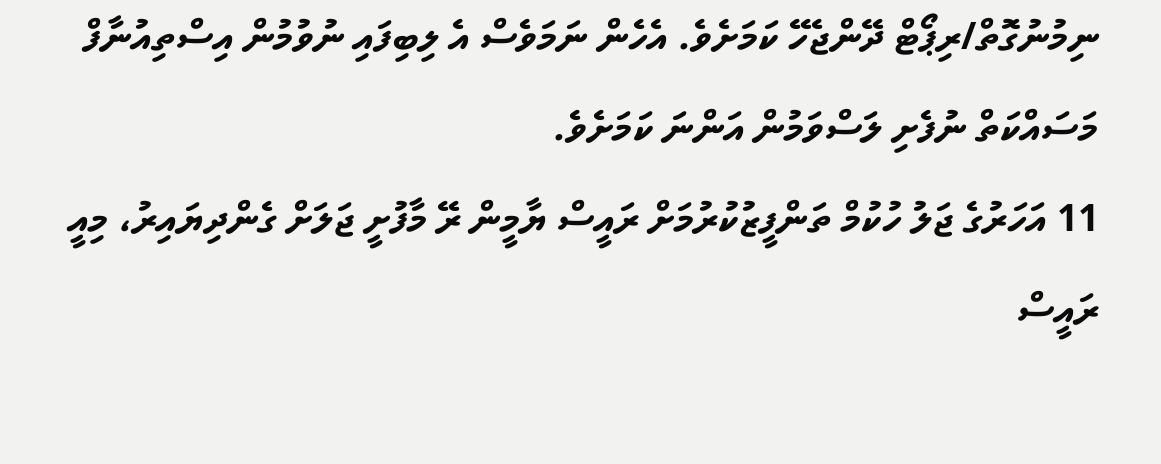ނިމުނުގޮތް/ރިޕޯޓް ދޭންޖެހޭ ކަމަށެވެ. އެހެން ނަމަވެސް އެ ލިބިފައި ނުވުމުން އިސްތިއުނާފް މަސައްކަތް ނުފެށި ލަސްވަމުން އަންނަ ކަމަށެވެ.
11 އަހަރުގެ ޖަލު ހުކުމް ތަންފީޒުކުރުމަށް ރައީސް ޔާމީން ރޭ މާފުށީ ޖަލަށް ގެންދިޔައިރު، މިއީ ރައީސް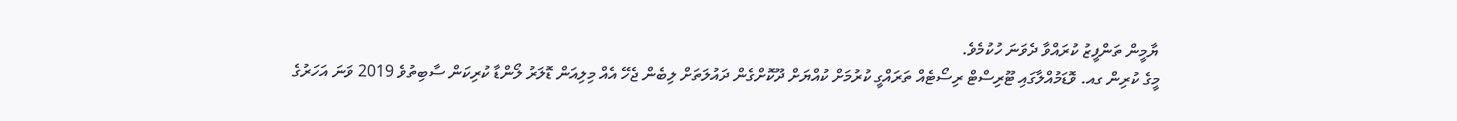ޔާމީން ތަންފީޒު ކުރައްވާ ދެވަނަ ހުކުމެވެ.
މީގެ ކުރިން ގއ. ވޮޑަމުއްލާގައި ޓޫރިސްޓް ރިސޯޓެއް ތަރައްގީ ކުރުމަށް ކުއްޔަށް ދޫކޮށްގެން ދައުލަތަށް ލިބެން ޖެހޭ އެއް މިލިއަން ޑޮލަރު ލޯންޑާ ކުރިކަން ސާބިތުވެ 2019 ވަނަ އަހަރުގެ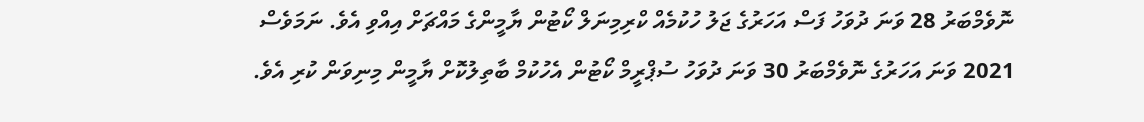ނޮވެމްބަރު 28 ވަނަ ދުވަހު ފަސް އަހަރުގެ ޖަލު ހުކުމެއް ކްރިމިނަލް ކޯޓުން ޔާމީންގެ މައްޗަށް އިއްވި އެވެ. ނަމަވެސް 2021 ވަނަ އަހަރުގެ ނޮވެމްބަރު 30 ވަނަ ދުވަހު ސުޕްރީމް ކޯޓުން އެހުކުމް ބާތިލުކޮށް ޔާމީން މިނިވަން ކުރި އެވެ.